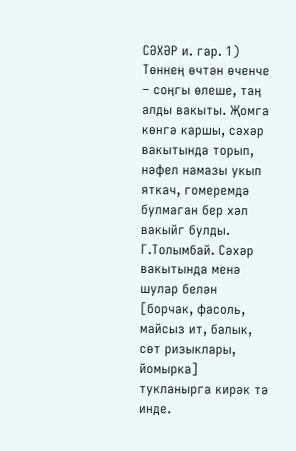СӘХӘР и. гар. 1) Төннең өчтән өченче – соңгы өлеше, таң алды вакыты. Җомга көнгә каршы, сәхәр вакытында торып, нәфел намазы укып яткач, гомеремдә булмаган бер хәл вакыйг булды. Г.Толымбай. Сәхәр вакытында менә шулар белән [борчак, фасоль, майсыз ит, балык, сөт ризыклары, йомырка] тукланырга кирәк тә инде.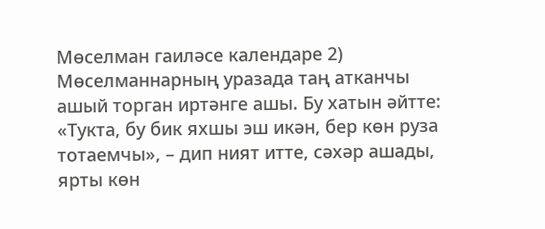Мөселман гаиләсе календаре 2) Мөселманнарның уразада таң атканчы ашый торган иртәнге ашы. Бу хатын әйтте: «Тукта, бу бик яхшы эш икән, бер көн руза тотаемчы», – дип ният итте, сәхәр ашады, ярты көн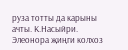руза тотты да карыны ачты. К.Насыйри. Элеонора җиңги колхоз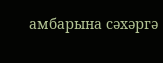амбарына сәхәргә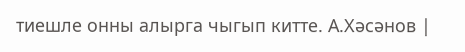тиешле онны алырга чыгып китте. А.Хәсәнов |